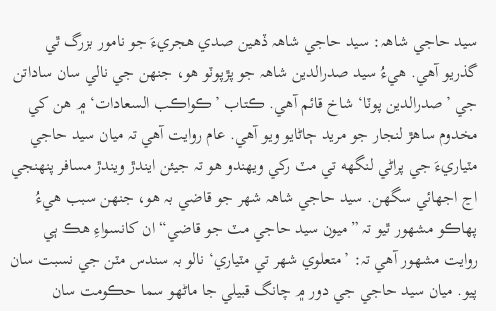سيد حاجي شاھہ: سيد حاجي شاھہ ڏهين صدي هجريءَ جو نامور بزرگ ٿي گذريو آهي. هيءُ سيد صدرالدين شاھہ جو پڙپوٽو هو، جنهن جي نالي سان ساداتن جي ’صدرالدين پوٽا‘ شاخ قائم آهي. ڪتاب ’ڪواڪب السعادات‘ ۾ هن کي مخدوم ساهڙ لنجار جو مريد ڄاڻايو ويو آهي. عام روايت آهي تہ ميان سيد حاجي مٽياريءَ جي پراڻي لنگهه تي مٽ رکي ويهندو هو تہ جيئن ايندڙ ويندڙ مسافر پنھنجي اڃ اجهائي سگهن. سيد حاجي شاھہ شھر جو قاضي بہ هو، جنهن سبب هيءُ پهاڪو مشھور ٿيو تہ ”ميون سيد حاجي مٽ جو قاضي“ ان کانسواءِ هڪ ٻي روايت مشھور آهي تہ: ’متعلوي شھر تي مٽياري‘ نالو بہ سندس مٽن جي نسبت سان پيو. ميان سيد حاجي جي دور ۾ چانگ قبيلي جا ماڻهو سما حڪومت سان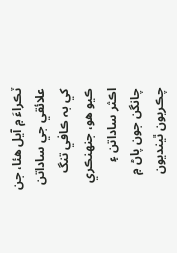ٽڪراءَ ۾ آيل هئا، جن علائقي جي ساداتن کي بہ ڪافي تنگ ڪيو هو، جنهنڪري اڪثر ساداتن ۽ چانگن جون پاڻ ۾ چڪريون ٿينديون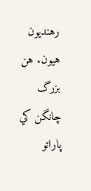رهنديون هيون. هن بزرگ چانگن کي پاراتو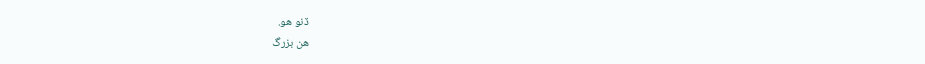ڏنو هو.
هن بزرگ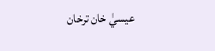عيسيٰ خان ترخان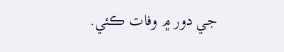جي دور ۾ وفات ڪئي.